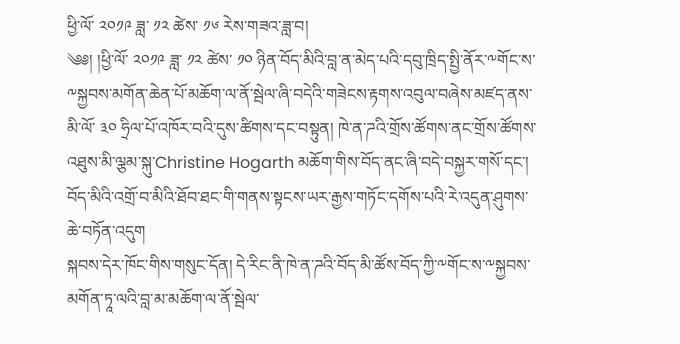ཕྱི་ལོ་ ༢༠༡༩ ཟླ་ ༡༢ ཚེས་ ༡༦ རེས་གཟའ་ཟླ་བ།
༄༅། །ཕྱི་ལོ་ ༢༠༡༩ ཟླ་ ༡༢ ཚེས་ ༡༠ ཉིན་བོད་མིའི་བླ་ན་མེད་པའི་དབུ་ཁྲིད་སྤྱི་ནོར་༸གོང་ས་༸སྐྱབས་མགོན་ཆེན་པོ་མཆོག་ལ་ནོ་སྦེལ་ཞི་བདེའི་གཟེངས་རྟགས་འབུལ་བཞེས་མཛད་ནས་མི་ལོ་ ༣༠ ཧྲིལ་པོ་འཁོར་བའི་དུས་ཚིགས་དང་བསྟུན། ཁེ་ན་ཌའི་གྲོས་ཚོགས་ནང་གྲོས་ཚོགས་འཐུས་མི་ལྕམ་སྐུ་Christine Hogarth མཆོག་གིས་བོད་ནང་ཞི་བདེ་བསྐྱར་གསོ་དང་། བོད་མིའི་འགྲོ་བ་མིའི་ཐོབ་ཐང་གི་གནས་སྟངས་ཡར་རྒྱས་གཏོང་དགོས་པའི་རེ་འདུན་ཤུགས་ཆེ་བཏོན་འདུག
སྐབས་དེར་ཁོང་གིས་གསུང་དོན། དེ་རིང་ནི་ཁེ་ན་ཌའི་བོད་མི་ཚོས་བོད་ཀྱི་༸གོང་ས་༸སྐྱབས་མགོན་ཏཱ་ལའི་བླ་མ་མཆོག་ལ་ནོ་སྦེལ་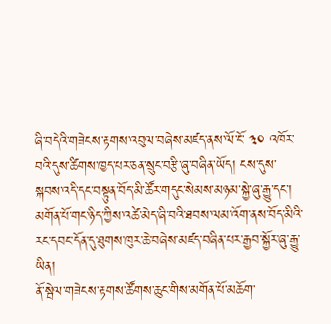ཞི་བདེའི་གཟེངས་རྟགས་འབུལ་བཞེས་མཛད་ནས་ལོ་ངོ་ ༣༠ འཁོར་བའི་དུས་ཚིགས་ཁྱད་པར་ཅན་སྲུང་བརྩི་ཞུ་བཞིན་ཡོད། ངས་དུས་སྐབས་འདི་དང་བསྟུན་བོད་མི་ཚོར་གདུང་སེམས་མཉམ་སྐྱེ་ཞུ་རྒྱུ་དང་། མགོན་པོ་གང་ཉིད་ཀྱིས་འཚེ་མེད་ཞི་བའི་ཐབས་ལམ་འོག་ནས་བོད་མིའི་རང་དབང་དོན་དུ་ཐུགས་ཁུར་ཆེ་བཞེས་མཛད་བཞིན་པར་རྒྱབ་སྐྱོར་ཞུ་རྒྱུ་ཡིན།
ནོ་སྦེལ་གཟེངས་རྟགས་ཚོགས་ཆུང་གིས་མགོན་པོ་མཆོག་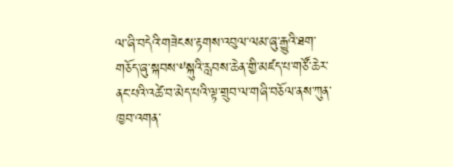ལ་ཞི་བདེའི་གཟེངས་རྟགས་འབུལ་ལམ་ཞུ་རྒྱུའི་ཐག་གཅོད་ཞུ་སྐབས་༸སྐུའི་རླབས་ཆེན་གྱི་མཛད་པ་གཙོ་ཆེར་ནང་པའི་འཚེ་བ་མེད་པའི་ལྟ་གྲུབ་ལ་གཞི་བཅོལ་ནས་ཀུན་ཁྱབ་འགན་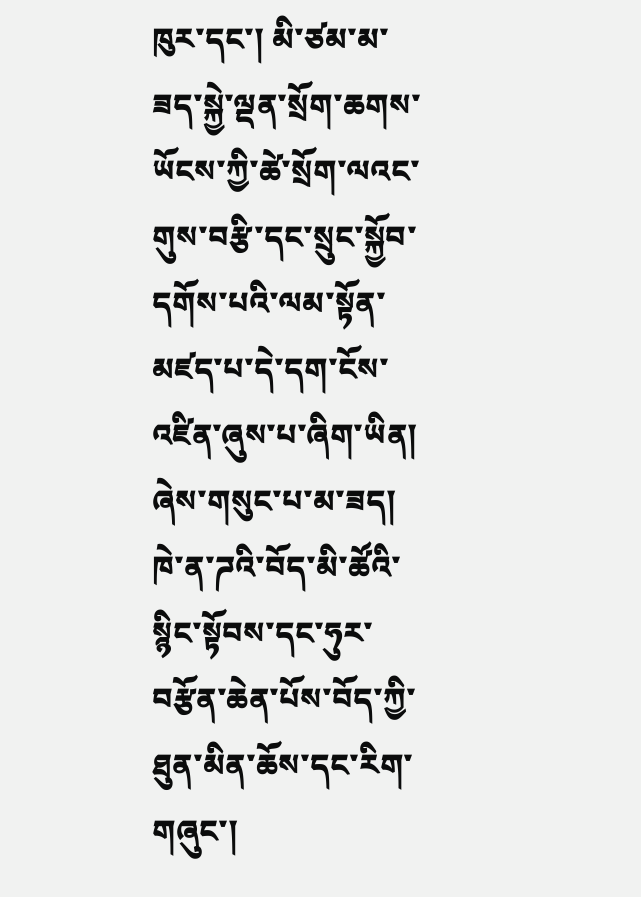ཁུར་དང་། མི་ཙམ་མ་ཟད་སྐྱེ་ལྡན་སྲོག་ཆགས་ཡོངས་ཀྱི་ཚེ་སྲོག་ལའང་གུས་བརྩི་དང་སྲུང་སྐྱོབ་དགོས་པའི་ལམ་སྟོན་མཛད་པ་དེ་དག་ངོས་འཛིན་ཞུས་པ་ཞིག་ཡིན། ཞེས་གསུང་པ་མ་ཟད། ཁེ་ན་ཌའི་བོད་མི་ཚོའི་སྙིང་སྟོབས་དང་ཧུར་བརྩོན་ཆེན་པོས་བོད་ཀྱི་ཐུན་མིན་ཆོས་དང་རིག་གཞུང་།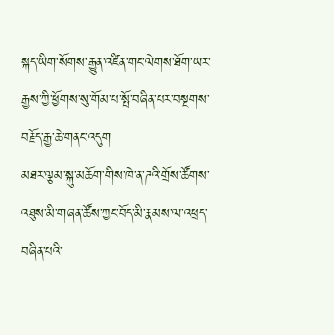སྐད་ཡིག་སོགས་རྒྱུན་འཛིན་གང་ལེགས་ཐོག་ཡར་རྒྱས་ཀྱི་ཕྱོགས་སུ་གོམ་པ་སྤོ་བཞིན་པར་བསྔགས་བརྗོད་རྒྱ་ཆེ་གནང་འདུག
མཐར་ལྕམ་སྐུ་མཆོག་གིས་ཁེ་ན་ཌའི་གྲོས་ཚོགས་འཐུས་མི་གཞན་ཚོས་ཀྱང་བོད་མི་རྣམས་ལ་འཕྲད་བཞིན་པའི་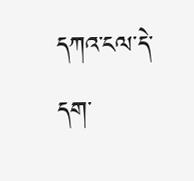དཀའ་ངལ་དེ་དག་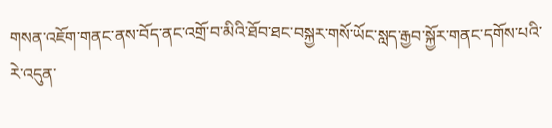གསན་འཇོག་གནང་ནས་བོད་ནང་འགྲོ་བ་མིའི་ཐོབ་ཐང་བསྐྱར་གསོ་ཡོང་སླད་རྒྱབ་སྐྱོར་གནང་དགོས་པའི་རེ་འདུན་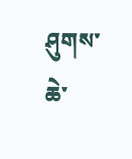ཤུགས་ཆེ་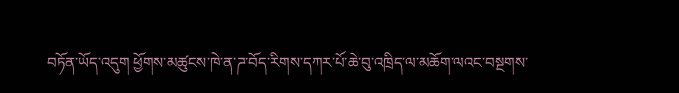བཏོན་ཡོད་འདུག ཕྱོགས་མཚུངས་ཁེ་ན་ཌ་བོད་རིགས་དཀར་པོ་ཆེ་བུ་འཁྲིད་ལ་མཆོག་ལའང་བསྔགས་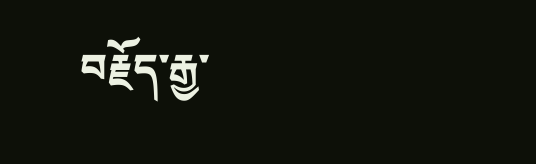བརྗོད་རྒྱ་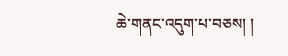ཆེ་གནང་འདུག་པ་བཅས། །